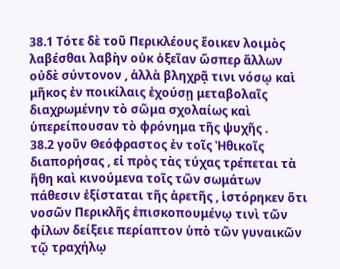38.1 Τότε δὲ τοῦ Περικλέους ἔοικεν λοιμὸς λαβέσθαι λαβὴν οὐκ ὀξεῖαν ὥσπερ ἄλλων οὐδὲ σύντονον , ἀλλὰ βληχρᾷ τινι νόσῳ καὶ μῆκος ἐν ποικίλαις ἐχούσῃ μεταβολαῖς διαχρωμένην τὸ σῶμα σχολαίως καὶ ὑπερείπουσαν τὸ φρόνημα τῆς ψυχῆς .
38.2 γοῦν Θεόφραστος ἐν τοῖς Ἠθικοῖς διαπορήσας , εἰ πρὸς τὰς τύχας τρέπεται τὰ ἤθη καὶ κινούμενα τοῖς τῶν σωμάτων πάθεσιν ἐξίσταται τῆς ἀρετῆς , ἱστόρηκεν ὅτι νοσῶν Περικλῆς ἐπισκοπουμένῳ τινὶ τῶν φίλων δείξειε περίαπτον ὑπὸ τῶν γυναικῶν τῷ τραχήλῳ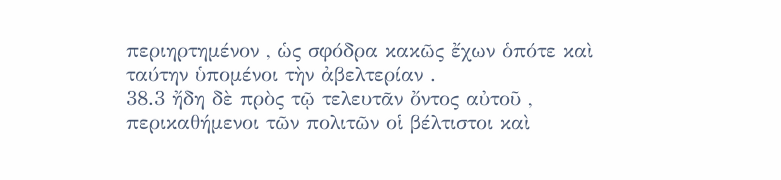περιηρτημένον , ὡς σφόδρα κακῶς ἔχων ὁπότε καὶ ταύτην ὑπομένοι τὴν ἀβελτερίαν .
38.3 ἤδη δὲ πρὸς τῷ τελευτᾶν ὄντος αὐτοῦ , περικαθήμενοι τῶν πολιτῶν οἱ βέλτιστοι καὶ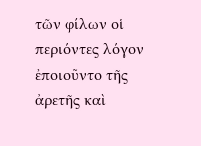τῶν φίλων οἱ περιόντες λόγον ἐποιοῦντο τῆς ἀρετῆς καὶ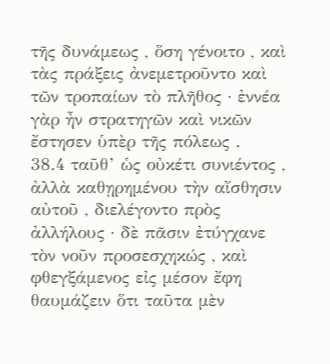τῆς δυνάμεως , ὅση γένοιτο , καὶ τὰς πράξεις ἀνεμετροῦντο καὶ τῶν τροπαίων τὸ πλῆθος · ἐννέα γὰρ ἦν στρατηγῶν καὶ νικῶν ἔστησεν ὑπὲρ τῆς πόλεως .
38.4 ταῦθ’ ὡς οὐκέτι συνιέντος , ἀλλὰ καθῃρημένου τὴν αἴσθησιν αὐτοῦ , διελέγοντο πρὸς ἀλλήλους · δὲ πᾶσιν ἐτύγχανε τὸν νοῦν προσεσχηκώς , καὶ φθεγξάμενος εἰς μέσον ἔφη θαυμάζειν ὅτι ταῦτα μὲν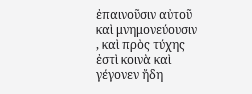ἐπαινοῦσιν αὐτοῦ καὶ μνημονεύουσιν , καὶ πρὸς τύχης ἐστὶ κοινὰ καὶ γέγονεν ἤδη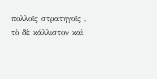πολλοῖς στρατηγοῖς , τὸ δὲ κάλλιστον καὶ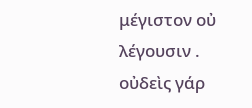μέγιστον οὐ λέγουσιν . οὐδεὶς γάρ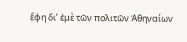ἔφη δι’ ἐμὲ τῶν πολιτῶν Ἀθηναίων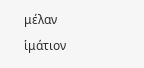μέλαν ἱμάτιον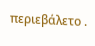περιεβάλετο .